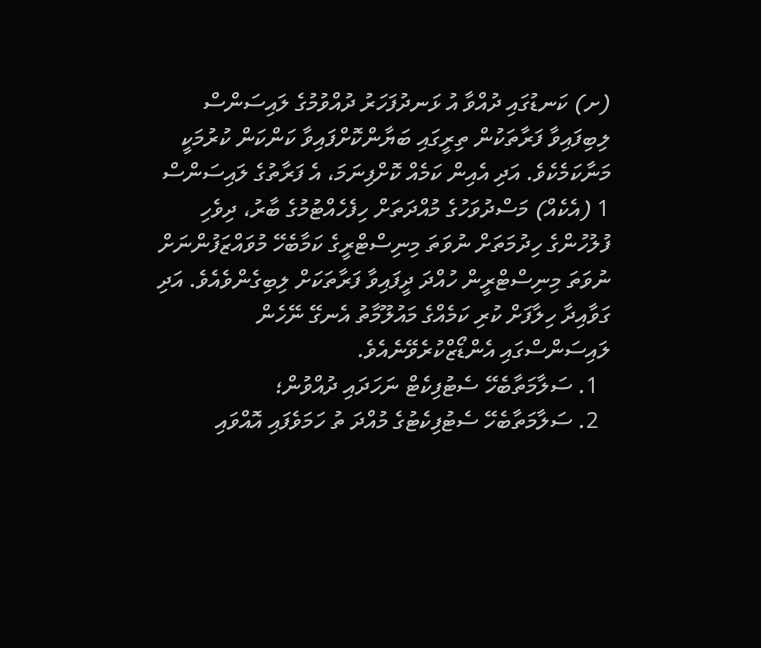(ށ) ކަނޑުގައި ދުއްވާ އު ޅަނދުފަހަރު ދުއްވުމުގެ ލައިސަންސް ލިބިފައިވާ ފަރާތަކުން ތިރީގައި ބަޔާންކޮށްފައިވާ ކަންކަން ކުރުމަކީ މަނާކަމެކެވެ. އަދި އެއިން ކަމެއް ކޮށްފިނަމަ، އެ ފަރާތުގެ ލައިސަންސް 1 (އެކެއް) މަސްދުވަހުގެ މުއްދަތަށް ހިފެހެއްޓުމުގެ ބާރު، ދިވެހި ފުލުހުންގެ ހިދުމަތަށް ނުވަތަ މިނިސްޓްރީގެ ކަމާބެހޭ މުވައްޒަފުންނަށް ނުވަތަ މިނިސްޓްރީން ހުއްދަ ދީފައިވާ ފަރާތަކަށް ލިބިގެންވެއެވެ. އަދި ގަވާއިދާ ހިލާފަށް ކުރި ކަމެއްގެ މައުލޫމާތު އެނގޭ ނޭހެން ލައިސަންސްގައި އެންޑޯޒްކުރެވޭނެއެވެ.
  1. ސަލާމަތާބެހޭ ސެޓުފިކެޓް ނަހަދައި ދުއްވުން؛
  2. ސަލާމަތާބެހޭ ސެޓުފިކެޓުގެ މުއްދަ ތު ހަމަވެފައި އޮއްވައި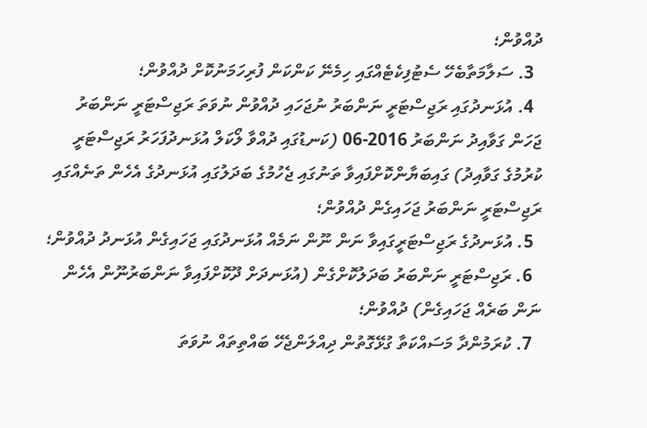ދުއްވުން؛
  3. ސަލާމަތާބެހޭ ސެޓުފިކެޓެއްގައި ހިމެނޭ ކަންކަން ފުރިހަމަނުކޮށް ދުއްވުން؛
  4. އުޅަނދުގައި ރަޖިސްޓަރީ ނަންބަރު ނުޖަހައި ދުއްވުން ނުވަތަ ރަޖިސްޓަރީ ނަންބަރު ޖަހަން ގަވާއިދު ނަންބަރު 2016-06 (ކަނޑުގައި ދުއްވާ ލޯކަލް އުޅަނދުފަހަރު ރަޖިސްޓަރީ ކުރުމުގެ ގަވާއިދު) ގައިބަޔާންކޮށްފައިވާ ތަނުގައި ޖެހުމުގެ ބަދަލުގައި އުޅަނދުގެ އެހެން ތަނެއްގައި ރަޖިސްޓަރީ ނަންބަރު ޖަހައިގެން ދުއްވުން؛
  5. އުޅަނދުގެ ރަޖިސްޓަރީގައިވާ ނަން ނޫން ނަމެއް އުޅަނދުގައި ޖަހައިގެން އުޅަނދު ދުއްވުން؛
  6. ރަޖިސްޓަރީ ނަންބަރު ބަދަލުކޮށްގެން (އުޅަނދަށް ދޫކޮށްފައިވާ ނަންބަރުނޫން އެހެން ނަން ބަރެއް ޖަހައިގެން) ދުއްވުން؛
  7. ކުރަމުންދާ މަސައްކަތާ ގުޅޭގޮތުން ދިއްލަންޖެހޭ ބައްތިތައް ނުވަތަ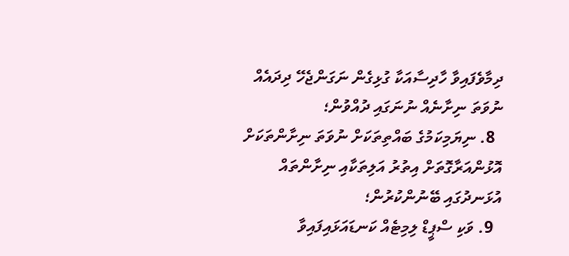ދިމާވެފައިވާ ހާދިސާއަކާ ގުޅިގެން ނަގަންޖެހޭ ދިދައެއް ނުވަތަ ނިށާނެއް ނުނަގައި ދުއްވުން؛
  8. ނިޔަމިކަމުގެ ބައްތިތަކަށް ނުވަތަ ނިށާންތަކަށް އޮޅުންއަރާގޮތަށް އިތުރު އަލިތަކާއި ނިށާންތައް އުޅަނދުގައި ބޭނުންކުރުން؛
  9. ވަކި ސްޕީޑް ލިމިޓެއް ކަނޑައަޅައިފައިވާ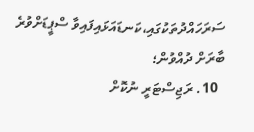ސަރަހައްދުތަކުގައި،ކަނޑައަޅައިފައިވާ ސްޕީޑަށްވުރެ ބާރަށް ދުއްވުން؛
  10. ރަޖިސްޓަރީ ނުކޮށް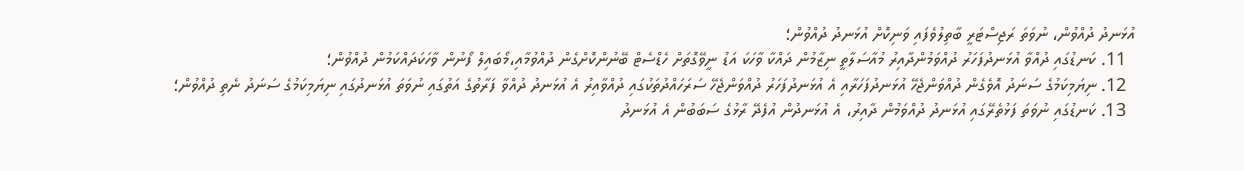އުޅަނދު ދުއްވުން، ނުވަތަ ރަޖިސްޓަރީ ބާތިލުވެފައި ވަނިކޮށް އުޅަނދު ދުއްވުން؛
  11. ކަނޑުގައި ދުއްވާ އުޅަނދުފަހަރު ދުއްވަމުންދާއިރު މުއާސަލާތީ ނިޒާމުން ދައްކާ ވާހަކަ އަޑު ނީވޭގޮތަށް ހެޑްސެޓް ބޭނުންކޮށްގެން ދުއްވުމާއި،މޯބައިލް ފޯނުން ވާހަކަދައްކަމުން ދުއްވުން؛
  12. ނިޔަމިކަމުގެ ސަނަދު އޮވެގެން ދުއްވަންޖެހޭ އުޅަނދުފަހަރާއި އެ އުޅަނދުފަހަރު ދުއްވަންޖެހޭ ސަރަހައްދުތަކުގައި ދުއްވާއިރު އެ އުޅަނދު ދުއްވާ ފަރާތުގެ އަތުގައި ނުވަތަ އުޅަނދުގައި ނިޔަމިކަމުގެ ސަނަދު ނެތި ދުއްވުން؛
  13. ކަނޑުގައި ނުވަތަ ފަޅުތެރޭގައި އުޅަނދު ދުއްވަމުން ދާއިރު، އެ އުޅަނދުން އުފެދޭ ރާޅުގެ ސަބަބުން އެ އުޅަނދު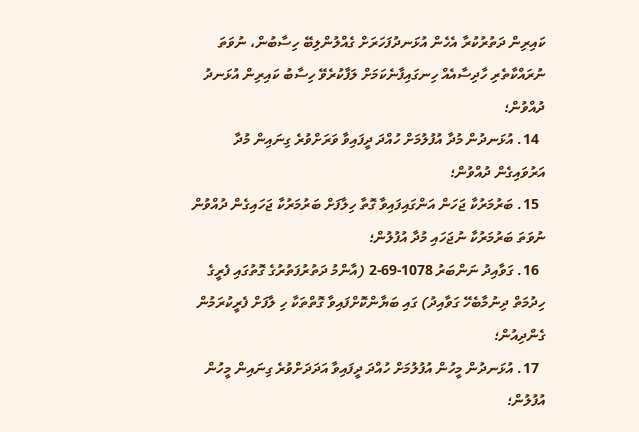ކައިރިން ދަތުރުކުރާ އެހެން އުޅަނދުފަހަރަށް ގެއްލުންލިބޭ ހިސާބުން، ނުވަތަ ނުރައްކާތެރި ހާދިސާއެއް ހިނގައިފާނެކަމަށް ލަފާކުރެވޭ ހިސާބު ކައިރިން އުޅަނދު ދުއްވުން؛
  14. އުޅަނދުން މުދާ އުފުލުމަށް ހުއްދަ ދީފައިވާ ވަރަށްވުރެ ގިނައިން މުދާ އަރުވައިގެން ދުއްވުން؛
  15. ބަރުމަރުކާ ޖަހަން އަންގައިފައިވާ ގޮތާ ހިލާފަށް ބަރުމަރުކާ ޖަހައިގެން ދުއްވުން ނުވަތަ ބަރުމަރުކާ ނުޖަހައި މުދާ އުފުލުން؛
  16. ގަވާއިދު ނަންބަރު 1078-69-2 (އާންމު ދަތުރުފަތުރުގެ ގޮތުގައި ފެރީގެ ހިދުމަތް ދިނުމާބެހޭ ގަވާއިދު) ގައި ބަޔާންކޮށްފައިވާ ގޮތްތަކާ ހި ލާފަށް ފެރީކުރަމުން ގެންދިއުން؛
  17. އުޅަނދުން މީހުން އުފުލުމަށް ހުއްދަ ދީފައިވާ އަދަދަށްވުރެ ގިނައިން މީހުން އުފުލުން؛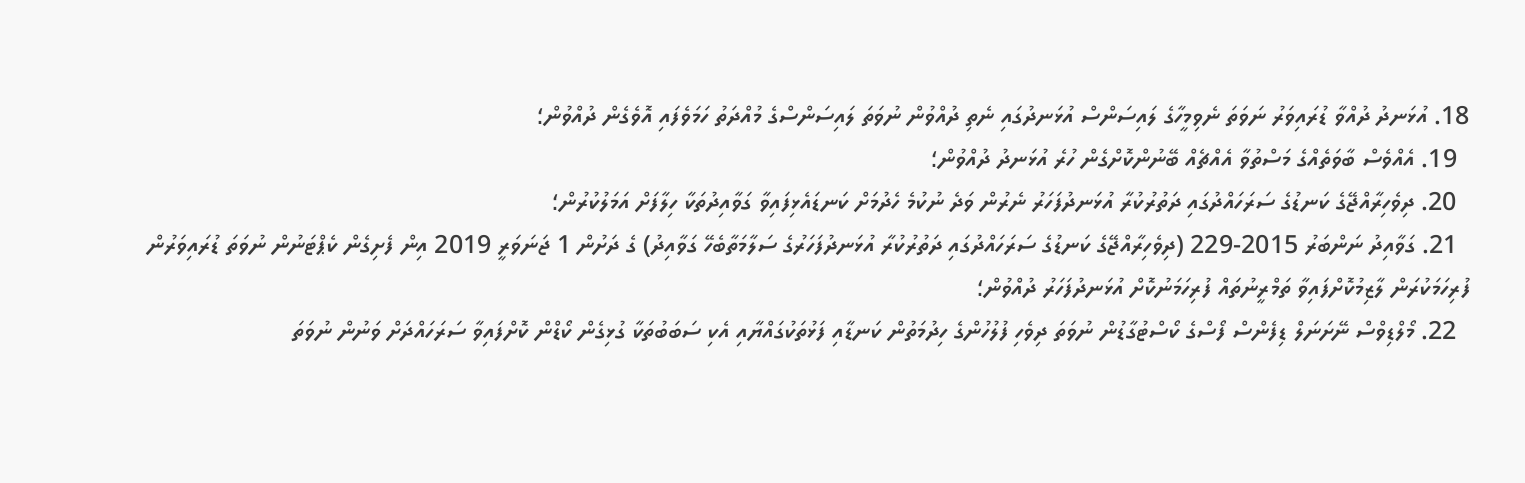18. އުޅަނދު ދުއްވާ ޑުރައިވަރު ނަވަތަ ނެވިމީހާގެ ލައިސަންސް އުޅަނދުގައި ނެތި ދުއްވުން ނުވަތަ ލައިސަންސްގެ މުއްދަތު ހަމަވެފައި އޮވެގެން ދުއްވުން؛
  19. އެއްވެސް ބާވަތެއްގެ މަސްތުވާ އެއްޗެއް ބޭނުންކޮށްގެން ހުރެ އުޅަނދު ދުއްވުން؛
  20. ދިވެހިރާއްޖޭގެ ކަނޑުގެ ސަރަހައްދުގައި ދަތުރުކުރާ އުޅަނދުފަހަރު ނެރުން ވަދެ ނުކުމެ ހެދުމަށް ކަނޑައެޅިފައިވާ ގަވާއިދުތަކާ ހިލާފަށް އަމަލުކުރުން؛
  21. ގަވާއިދު ނަންބަރު 2015-229 (ދިވެހިރާއްޖޭގެ ކަނޑުގެ ސަރަހައްދުގައި ދަތުރުކުރާ އުޅަނދުފަހަރުގެ ސަލާމަތާބެހޭ ގަވާއިދު) ގެ ދަށުން 1 ޖަނަވަރީ 2019 އިން ފެށިގެން ކެޕްޓަނުން ނުވަތަ ޑުރައިވަރުން ފުރިހަމަކުރަން ލާޒިމުކޮށްފައިވާ ތަމްރީނުތައް ފުރިހަމަނުކޮށް އުޅަނދުފަހަރު ދުއްވުން؛
  22. މޯލްޑިވްސް ނޭށަނަލް ޑިފެންސް ފޯސްގެ ކޯސްޓުގާޑުން ނުވަތަ ދިވެހި ފުލުހުންގެ ހިދުމަތުން ކަނޑާއި ފަޅުތަކުގައްޔާއި އެކި ސަބަބުތަކާ ގުޅިގެން ކޯޑްން ކޮށްފައިވާ ސަރަހައްދަށް ވަނުން ނުވަތަ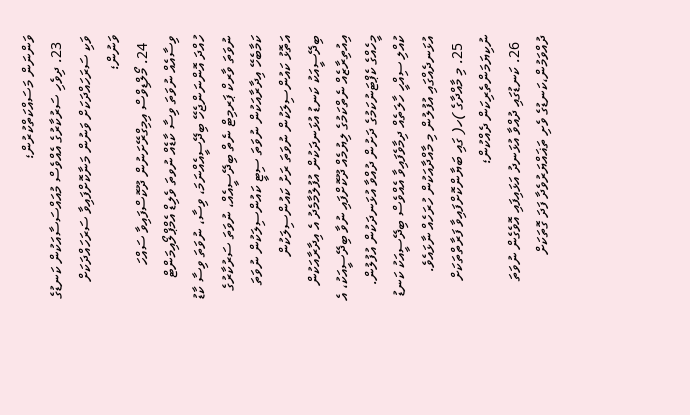ވަންނަން މަސައްކަތްކުރުން؛
  23. ދިވެހި ސަރުކާރުގެ އެއްވެސް މުއައްސަސާއަކުން ކަނޑުގެ ވަކި ސަރަހައްދަކަށް ވަނުން މަނާކޮށްފައިވާ ސަރަހައްދަކަށް ވަނުން؛
  24. މޯލްޑިވްސް އިމިގްރޭށަނުން ދޫކޮސްފައިވާ ސައްހަ ވިސާއެއް ނުވަތަ ވިސާ ކާޑެއް ނުވތަ ވެލިޑް އެމްޕްލޯއިމަންޓް ހުއްދަ އޮންނަންޖެހޭ ބިދޭސީއެއްނަމަ، ވިސާ، ނުވަތަ ވިސާ ކާޑު ނުވަތަ ވާރކް ޕަރމިޓް ނެތް ބިދޭސީއެއް، ނުވަތަ ސަރުކާރުގެ ކަމާބެހޭ އިދާރާއަކުން ނުވަތަ ސިޓީ ކައުންސިލަކުން ނުވަތަ އަތޮޅު ކައުންސިލަކުން ނުވަތަ ރަށު ކައުންސިލަކުން ބިދޭސީއަކު ކަނޑު އުޅަނދަކުން އުފުލުމާމެދު އެ އިދާރާއަކުން އިއުތިރާޒެއް ނެތްކަމުގެ ލިޔުމެއް ދޫކޮށްފައި ނުވާ ބިދޭސީއަކު، އެ މީހެއްގެ ކެޕްޓަނުކަމުގެ ދަށުން ދުއްވާ އުޅަނދަކުން އުފުލުން. ކުއްލި ސިއްހީ ހާލަތެއް ދިމާވެފައިވާ އެއްވެސް ބިދޭސީއަކު ކަނޑު އުޅަނދެއްގައި އުފުލުން މި މާއްދާއަކުން ހުރަހެއް ނާޅައެވެ.
  25. މި މާއްދާގެ )ހ( ގައި ބަޔާންކޮށްފައިވާ ފަރާތްތަކަށް ނުކިޔަމަންތެރިކަން ދެއްކުން؛
  26. ކަނޑުގައި ދުއްވާ އުޅަނދު އަޅައިފައި އޮވެގެން ނުވަތަ ދުއްވަމުން،ކަނޑުގެ ވެށި ތަޣައްޔަރުވެދާ ފަދަ ގޮތަކަށް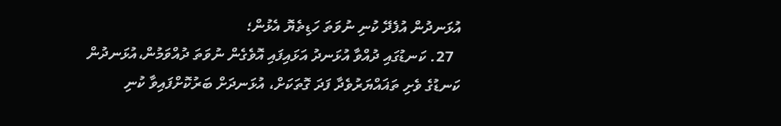އުޅަނދުން އުފެދޭ ކުނި ނުވަތަ ހަޑިތެޔޮ އެޅުން؛
  27. ކަނޑުގައި ދުއްވާ އުޅަނދު އަޅައިފައި އޮވެގެން ނުވަތަ ދުއްވަމުން،އުޅަނދުން ކަނޑުގެ ވެށި ތަޣައްޔަރުވެދާ ފަދަ ގޮތަކަށް، އުޅަނދަށް ބަރުކޮށްފައިވާ ކުނި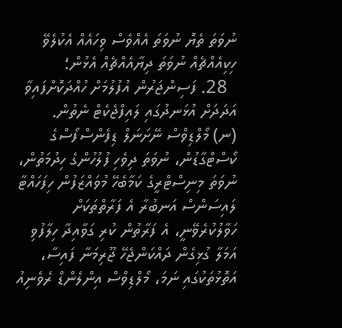ނުވަތަ ތެޔޮ ނުވަތަ އެއްވެސް ވިހައެއް އެކުލެވޭ ހިކިއެއްޗެއް ނުވަތަ ދިޔާއެއްޗެއް އެޅުން؛
  28. ފަސިންޖަރުން އުފުލުމަށް ހުއްދަކޮށްފައިވާ އަދަދަށް އުޅަނދުގައި ލައިފްޖެކެޓް ނެތުން.
(ނ) މޯލްޑިވްސް ނޭށަނަލް ޑިފެންސްފޯސްގެ ކޯސްޓްގާޑުން، ނުވަތަ ދިވެހި ފުލުހުންގެ ހިދުމަތުން، ނުވަތަ މިނިސްޓްރީގެ ކަމާބެހޭ މުވައްޒަފުން ހިފަހައްޓާ ލައިސަންސް އަނބުރާ އެ ފަރާތްތަކަށް ހަވާލުކުރެވޭނީ، އެ ފަރާތުން ކުރި ގަވާއިދާ ހިލާފުވި އަމަލާ ގުޅިގެން ދައްކަންޖެހޭ ޖޫރިމަނާ ފައިސާ، އަތޮޅުތަކުގައި ނަމަ، މޯލްޑިވްސް އިންލެންޑް ރެވެނިއު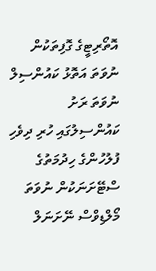އޮތޯރިޓީގެ ގޮފިތަކުން ނުވަތަ އަތޮޅު ކައުންސިލް ނުވަތަ ރަށު ކައުންސިލުގައި ހުރި ދިވެހި ފުލުހުންގެ ހިދުމަތުގެ ސްޓޭށަނަކުން ނުވަތަ މޯލްޑިވްސް ނޭށަނަލް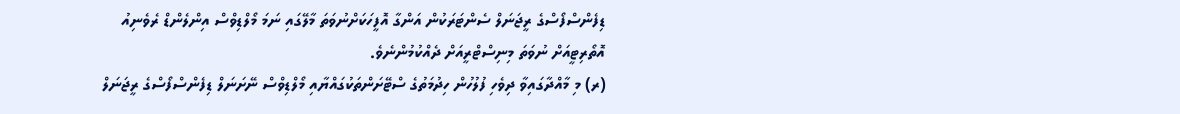ޑިފެންސްފޯސްގެ ރީޖަނަލް ސެންޓަރަކުން އަންގާ އޮފީހަކަށްނުވަތަ މާލޭގައި ނަމަ މޯލްޑިވްސް އިންލެންޑް ރެވެނިއު އޮތޯރިޓީއަށް ނުވަތަ މިނިސްޓްރީއަށް ދެއްކުމުންނެވެ.
(ރ) މި މާއްދާގައިވާ ދިވެހި ފުލުހުން ހިދުމަތުގެ ސްޓޭށަންތަކުގައްޔާއި މޯލްޑިވްސް ނޭށަނަލް ޑިފެންސްފޯސްގެ ރީޖަނަލް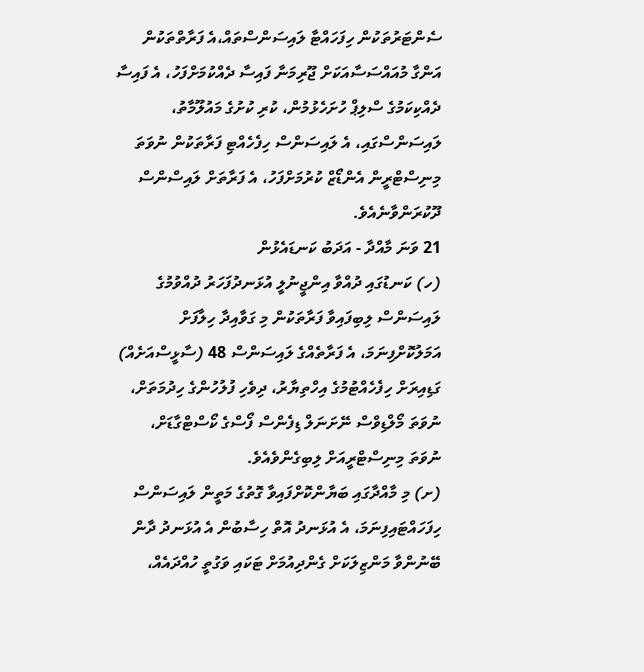ސެންޓަރުތަކުން ހިފަހައްޓާ ލައިސަންސްތައް،އެ ފަރާތްތަކުން އަންގާ މުއައްސަސާއަކަށް ޖޫރިމަނާ ފައިސާ ދެއްކުމަށްފަހު، އެ ފައިސާ ދެއްކިކަމުގެ ސްލިޕް ހުށަހެޅުމުން، ކުރި ކުށުގެ މައުލޫމާތު، ލައިސަންސްގައި، އެ ލައިސަންސް ހިފެހެއްޓި ފަރާތަކުން ނުވަތަ މިނިސްޓްރީން އެންޑޯޒް ކުރުމަށްފަހު، އެ ފަރާތަށް ލައިސްންސް ދޫކުރަންވާނެއެވެ.
21 ވަނަ މާއްދާ - އަދަބު ކަނޑައެޅުން
(ހ) ކަނޑުގައި ދުއްވާ އިންޖީނުލީ އުޅަނދުފަހަރު ދުއްވުމުގެ ލައިސަންސް ލިބިފައިވާ ފަރާތަކުން މި ގަވާއިދާ ހިލާފަށް އަމަލުކޮށްފިނަމަ، އެ ފަރާތެއްގެ ލައިސަންސް 48 (ސާޅީސްއަށެއް) ގަޑިއިރަށް ހިފެހެއްޓުމުގެ އިހްތިޔާރު، ދިވެހި ފުލުހުންގެ ހިދުމަތަށް، ނުވަތަ މޯލްޑިވްސް ނޭށަނަލް ޑިފެންސް ފޯސްގެ ކޯސްޓްގާޑަށް، ނުވަތަ މިނިސްޓްރީއަށް ލިބިގެންވެއެވެ.
(ށ) މި މާއްދާގައި ބަޔާންކޮށްފައިވާ ގޮތުގެ މަތީން ލައިސަންސް ހިފަހައްޓައިފިނަމަ، އެ އުޅަނދު އޮތް ހިސާބުން އެ އުޅަނދު ދާން ބޭނުންވާ މަންޒިލަކަށް ގެންދިއުމަށް ޓަކައި ވަގުތީ ހުއްދައެއް،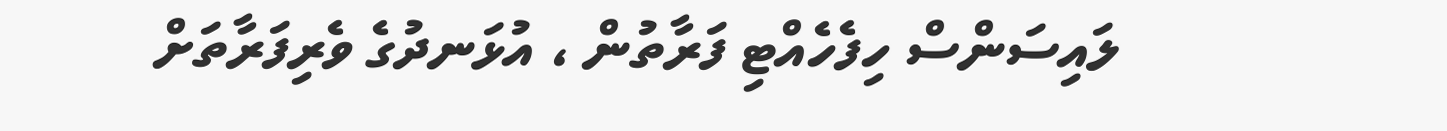ލައިސަންސް ހިފެހެއްޓި ފަރާތުން ، އުޅަނދުގެ ވެރިފަރާތަށް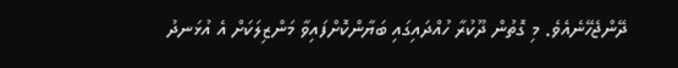ދޭންޖެހޭނެއެވެ. މި ގޮތުން ދޫކުރާ ހުއްދައިގައި ބަޔާންކޮށްފައިވާ މަންޒިލަކަށް އެ އުޅަނދު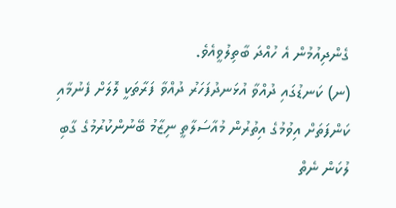ގެންދިއުމުން އެ ހުއްދަ ބާތިލުވީއެވެ.
(ނ) ކަނޑުގައި ދުއްވާ އުޅަނދުފަހަރު ދުއްވާ ފަރާތަކީ ލޮލަށް ފެނުމާއި ކަންފަތަށް އިވުމުގެ އިތުރުން މުއާސަލާތީ ނިޒާމު ބޭނުންކުރުމުގެ ގާބި ލުކަން ނެތް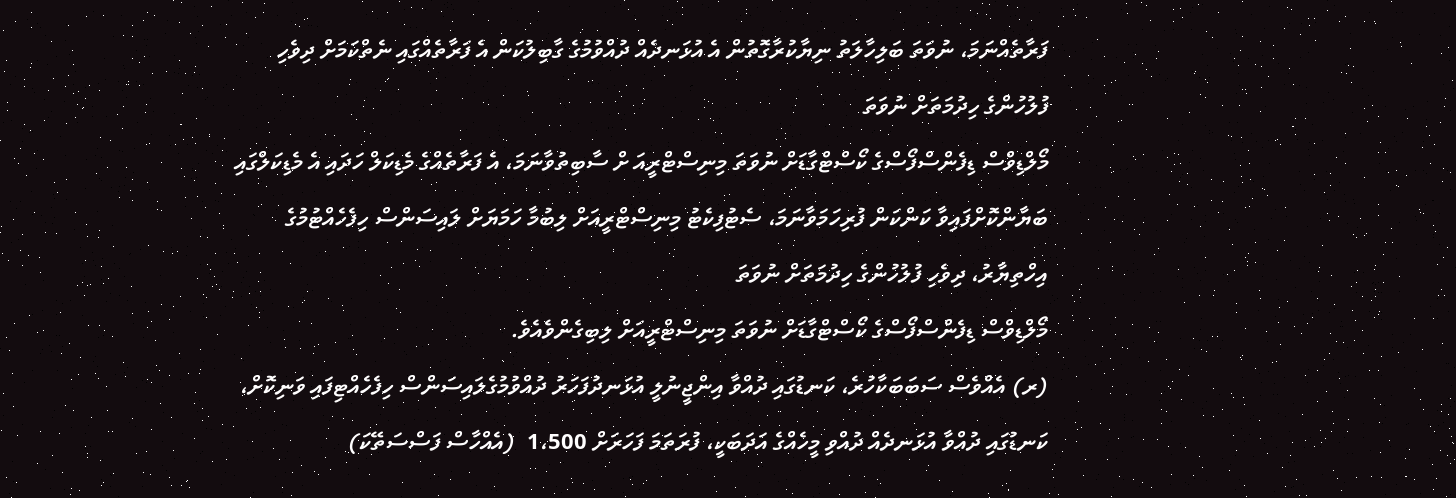ފަރާތެއްނަމަ، ނުވަތަ ބަލިހާލަތު ނިޔާކުރާގޮތުން އެ އުޅަނދެއް ދުއްވުމުގެ ގާބިލުކަން އެ ފަރާތެއްގައި ނެތްކަމަށް ދިވެހި ފުލުހުންގެ ހިދުމަތަށް ނުވަތަ
މޯލްޑިވްސް ޑިފެންސްފޯސްގެ ކޯސްޓްގާޑަށް ނުވަތަ މިނިސްޓްރީއަ ށް ސާބިތުވާނަމަ، އެ ފަރާތެއްގެ މެޑިކަލް ހަދައި އެ މެޑިކަލްގައި ބަޔާންކޮށްފައިވާ ކަންކަން ފުރިހަމަވާނަމަ، ސެޓުފިކެޓު މިނިސްޓްރީއަށް ލިބުމާ ހަމަޔަށް ލައިސަންސް ހިފެހެއްޓުމުގެ އިހްތިޔާރު، ދިވެހި ފުލުހުންގެ ހިދުމަތަށް ނުވަތަ
މޯލްޑިވްސް ޑިފެންސްފޯސްގެ ކޯސްޓްގާޑަށް ނުވަތަ މިނިސްޓްރީއަށް ލިބިގެންވެއެވެ.
(ރ) އެއްވެސް ސަބަބަކާހުރެ، ކަނޑުގައި ދުއްވާ އިންޖީނުލީ އުޅަނދުފަހަރު ދުއްވުމުގެލައިސަންސް ހިފެހެއްޓިފައި ވަނިކޮށް، ކަނޑުގައި ދުއްވާ އުޅަނދެއް ދުއްވި މީހެއްގެ އަދަބަކީ، ފުރަތަމަ ފަހަރަށް 1،500  (އެއްހާސް ފަސްސަތޭކަ)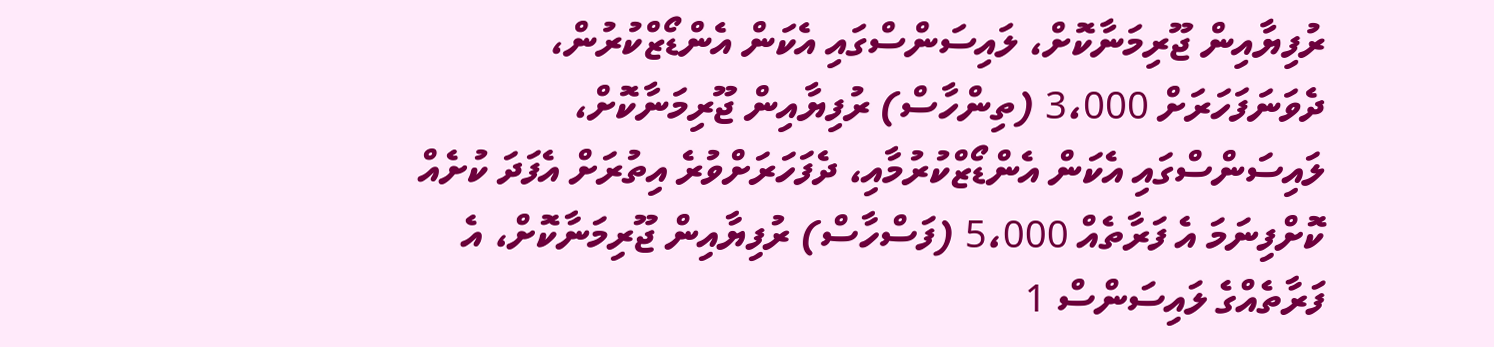ރުފިޔާއިން ޖޫރިމަނާކޮށް، ލައިސަންސްގައި އެކަން އެންޑޯޒްކުރުން، ދެވަނަފަހަރަށް 3،000 (ތިންހާސް) ރުފިޔާއިން ޖޫރިމަނާކޮށް، ލައިސަންސްގައި އެކަން އެންޑޯޒްކުރުމާއި، ދެފަހަރަށްވުރެ އިތުރަށް އެފަދަ ކުށެއް ކޮށްފިނަމަ އެ ފަރާތެއް 5،000 (ފަސްހާސް) ރުފިޔާއިން ޖޫރިމަނާކޮށް، އެ ފަރާތެއްގެ ލައިސަންސް 1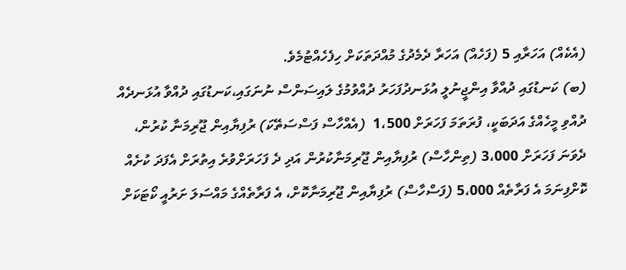(އެކެއް) އަހަރާއި 5 (ފަހެއް) އަހަރާ ދެމެދުގެ މުއްދަތަކަށް ހިފެހެއްޓުމެވެ.
(ބ) ކަނޑުގައި ދުއްވާ އިންޖީނުލީ އުޅަނދުފަހަރު ދުއްވުމުގެ ލައިސަންސް ނުނަގައި،ކަނޑުގައި ދުއްވާ އުޅަނދެއް ދުއްވި މީހެއްގެ އަދަބަކީ، ފުރަތަމަ ފަހަރަށް 1،500  (އެއްހާސް ފަސްސަތޭކަ) ރުފިޔާއިން ޖޫރިމަނާ ކުރުން، ދެވަނަ ފަހަރަށް 3،000 (ތިންހާސް) ރުފިޔާއިން ޖޫރިމަނާކުރުން އަދި ދެ ފަހަރަށްވުރެ އިތުރަށް އެފަދަ ކުށެއް ކޮށްފިނަމަ އެ ފަރާތެއް 5،000 (ފަސްހާސް) ރުފިޔާއިން ޖޫރިމަނާކޮށް، އެ ފަރާތެއްގެ މައްސަލަ ށަރުއީ ކޯޓަކަށް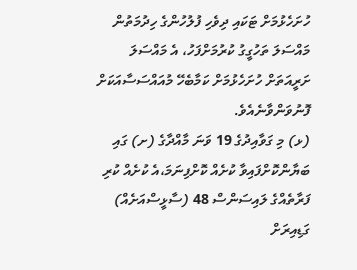ހުށަހެޅުމަށް ޓަކައި ދިވެހި ފުލުހުންގެ ހިދުމަތުން މައްސަލަ ތަހުގީގު ކުރުމަށްފަހު، އެ މައްސަލަ ށަރީއަތަށް ހުށަހެޅުމަށް ކަމާބެހޭ މުއައްސަސާއަކަށް ފޮނުވަންވާނެއެވެ.
(ޅ) މި ގަވާއިދުގެ 19 ވަނަ މާއްދާގެ (ށ) ގައި ބަޔާންކޮށްފައިވާ ކުށެއް ކޮށްފިނަމަ،އެ ކުށެއް ކުރި ފަރާތެއްގެ ލައިސަންސް 48 (ސާޅީސްއަށެއް) ގަޑިއިރަށް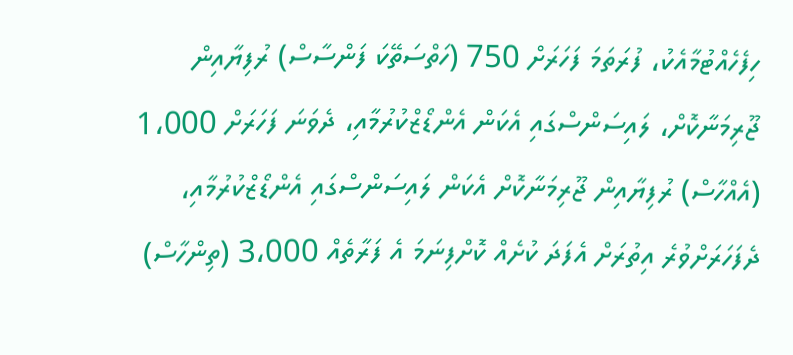ހިފެހެއްޓުމާއެކު، ފުރަތަމަ ފަހަރަށް 750 (ހަތްސަތޭކަ ފަންސާސް) ރުފިޔާއިން ޖޫރިމަނާކޮށް، ލައިސަންސްގައި އެކަން އެންޑޯޒްކުރުމާއި، ދެވަނަ ފަހަރަށް 1،000 (އެއްހާސް) ރުފިޔާއިން ޖޫރިމަނާކޮށް އެކަން ލައިސަންސްގައި އެންޑޯޒްކުރުމާއި، ދެފަހަރަށްވުރެ އިތުރަށް އެފަދަ ކުށެއް ކޮށްފިނަމަ އެ ފަރާތެއް 3،000 (ތިންހާސް)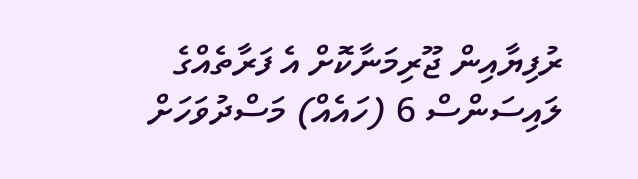ރުފިޔާއިން ޖޫރިމަނާކޮށް އެ ފަރާތެއްގެ ލައިސަންސް 6 (ހައެއް) މަސްދުވަހަށް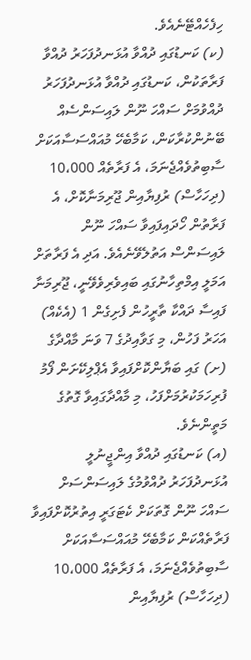ހިފެހެއްޓޭނެއެވެ.
(ކ) ކަނޑުގައި ދުއްވާ އުޅަނދުފަހަރު ދުއްވާ ފަރާތަކުން، ކަނޑުގައި ދުއްވާ އުޅަނދުފަހަރު ދުއްވުމަށް ސައްހަ ނޫން ލައިސަންސެއް ބޭނުންކުރާކަން، ކަމާބެހޭ މުއައްސަސާއަކަށް ސާބިތުވެއްޖެނަމަ، އެ ފަރާތެއް 10،000 (ދިހަހާސް) ރުފިޔާއިން ޖޫރިމަނާކޮށް، އެ ފަރާތުން ހޯދައިފައިވާ ސައްހަ ނޫން ލައިސަންސް އަތުލެވޭނެއެވެ. އަދި އެ ފަރާތަށް އަމަލީ އިމްތިހާނުގައި ބައިވެރިވެވޭނީ، ޖޫރިމަނާ ފައިސާ ދައްކާ ތާރީހުން ފެށިގެން 1 (އެކެއް) އަހަރު ފަހުން، މި ގަވާއިދުގެ 7 ވަނަ މާއްދާގެ (ށ) ގައި ބަޔާންކޮށްފައިވާ އެޕްލިކޭށަން ފޯމު ފުރިހަމަކުރުމަށްފަހު، މި މާއްދާގައިވާ ގޮތުގެ މަތީންނެވެ.
(އ) ކަނޑުގައި ދުއްވާ އިންޖީނުލީ އުޅަނދުފަހަރު ދުއްވުމުގެ ލައިސަންސަށް ސައްހަ ނޫން ގޮތަކަށް ކެޓަގަރީ އިތުރުކޮށްފައިވާ ފަރާތެއްކަން ކަމާބެހޭ މުއައްސަސާއަކަށް ސާބިތުވެއްޖެނަމަ، އެ ފަރާތެއް 10،000 (ދިހަހާސް) ރުފިޔާއިން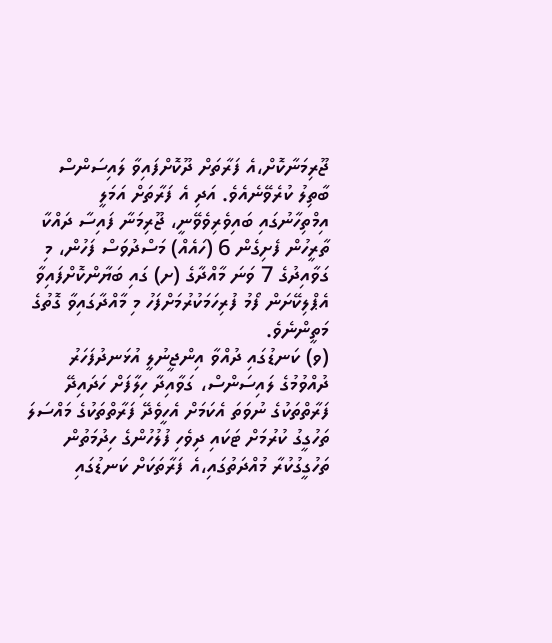ޖޫރިމަނާކޮށް،އެ ފަރާތަށް ދޫކޮށްފައިވާ ލައިސަންސް ބާތިލު ކުރެވޭނެއެވެ. އަދި އެ ފަރާތަށް އަމަލީ އިމްތިހާނުގައި ބައިވެރިވެވޭނީ، ޖޫރިމަނާ ފައިސާ ދައްކާ ތާރީހުން ފެށިގެން 6 (ހައެއް) މަސްދުވަސް ފަހުން، މި ގަވާއިދުގެ 7 ވަނަ މާއްދާގެ (ށ) ގައި ބަޔާންކޮށްފައިވާ އެޕްލިކޭށަން ފޯމު ފުރިހަމަކުރުމަށްފަހު މި މާއްދާގައިވާ ގޮތުގެ މަތީންނެވެ.
(ވ) ކަނޑުގައި ދުއްވާ އިންޖީނުލީ އުޅަނދުފަހަރު ދުއްވުމުގެ ލައިސަންސް، ގަވާއިދާ ހިލާފަށް ހަދައިދޭ ފަރާތްތަކުގެ ނުވަތަ އެކަމަށް އެހީވެދޭ ފަރާތްތަކުގެ މައްސަލަ ތަހުގީގު ކުރުމަށް ޓަކައި ދިވެހި ފުލުހުންގެ ހިދުމަތުން ތަހުގީގުކުރާ މުއްދަތުގައި،އެ ފަރާތަކަށް ކަނޑުގައި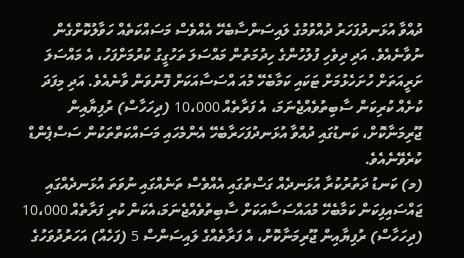ދުއްވާ އުޅަނދުފަހަރު ދުއްވުމުގެ ލައިސަންސާބެހޭ އެއްވެސް މަސައްކަތެއް ހަވާލުކޮށްގެން ނުވާނެއެވެ. އަދި ދިވެހި ފުލުހުންގެ ހިދުމަތުން މައްސަލަ ތަހުގީގު ކުރުމަށްފަހު، އެ މައްސަލަ ށަރީއަތަށް ހުށަހެޅުމަށް ޓަކައި ކަމާބެހޭ މުއަ އްސަސާއަކަށް ފޮނުވަން ވާނެއެވެ. އަދި މިފަދަ ކުށެއް ކުރިކަން ސާބިތުވެއްޖެނަމަ، އެ ފަރާތެއް 10،000 (ދިހަހާސް) ރުފިޔާއިން
ޖޫރިމަނާކޮށް، ކަނޑުގައި ދުއްވާ އުޅަނދުފަހަރާބެހޭ އެންމެހައި މަސައްކަތްތަކުން ސަސްޕެންޑް ކުރެވޭނެއެވެ.
(މ) ކަނޑު ދަތުރުކުރާ އުޅަނދެއް ގަސްތުގައި އެއްވެސް ތަނެއްގައި ނުވަތަ އުޅަނދެއްގައި ޖައްސައިފިކަން ކަމާބެހޭ މުއައްސަސާއަކަށް ސާބިތުވެއްޖެނަމަ،އެކަން ކުރި ފަރާތެއް 10،000 (ދިހަހާސް) ރުފިޔާއިން ޖޫރިމަނާކޮށް، އެ ފަރާތެއްގެ ލައިސަންސް 5 (ފަހެއް) އަހަރުދުވަހުގެ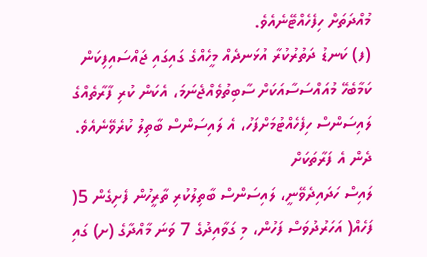މުއްދަތަށް ހިފެހެއްޓޭނެއެވެ.
(ފ) ކަނޑު ދަތުރުކުރާ އުޅަނދެއް މީހެއްގެ ގައިގައި ޖައްސައިފިކަން ކަމާބެހޭ މުއައްސަސާއަކަށް ސާބިތުވެއްޖެނަމަ، އެކަން ކުރި ފާރާތެއްގެ ލައިސަންސް ހިފެހެއްޓުމަށްފަހު، އެ ލައިސަންސް ބާތިލު ކުރެވޭނެއެވެ. ދެން އެ ފަރާތަކަށް
ލައިސް ހަދައިދެވޭނީ، ލައިސަންސް ބާތިލުކުރި ތާރީހުން ފެށިގެން 5( ފަހެއް( އަހަރުދުވަސް ފަހުން، މި ގަވާއިދުގެ 7 ވަނަ މާއްދާގެ (ށ) ގައި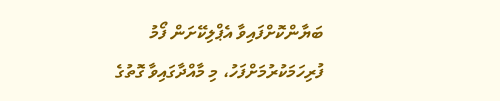ބަޔާންކޮށްފައިވާ އެޕްލިކޭށަން ފޯމު ފުރިހަމަކުރުމަށްފަހު، މި މާއްދާގައިވާ ގޮތުގެ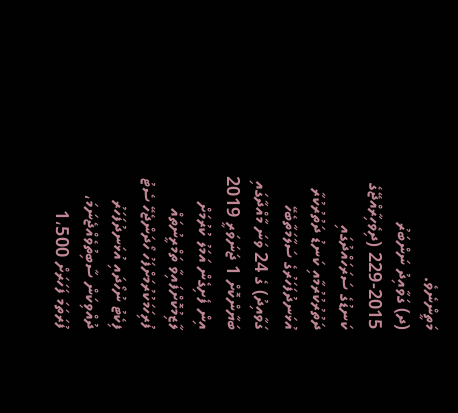މަތީންނެވެ.
(ދ) ގަވާއިދު ނަންބަރު 2015-229 (ދިވެހިރާއްޖޭގެ ކަނޑުގެ ސަރަހައްދުގައި ދަތުރުކުރުމާއި ކަނޑު ދަތުރުކުރާ އުޅަނދުފަހަރުގެ ސަލާމަތާބެހޭ ގަވާއިދު) ގެ 24 ވަނަ މާއްދާގައި ބަޔާންކޮށް 1 ޖަނަވަރީ 2019 އިން ފެށިގެން އަމަލު ކުރުމަށް ލާޒިމުކޮށްފައިވާ ތަމްރީނުތައް ފުރިހަމަކުރުމަށްފަހު ހޯދަންޖެހޭ ސެޓު ފިކެޓު ނުހޯދައި އުޅަނދުފަހަރު ދުއްވިކަން ސާބިތުވެއްޖެނަމަ، ފުރަތަމަ ފަހަރަށް 1،500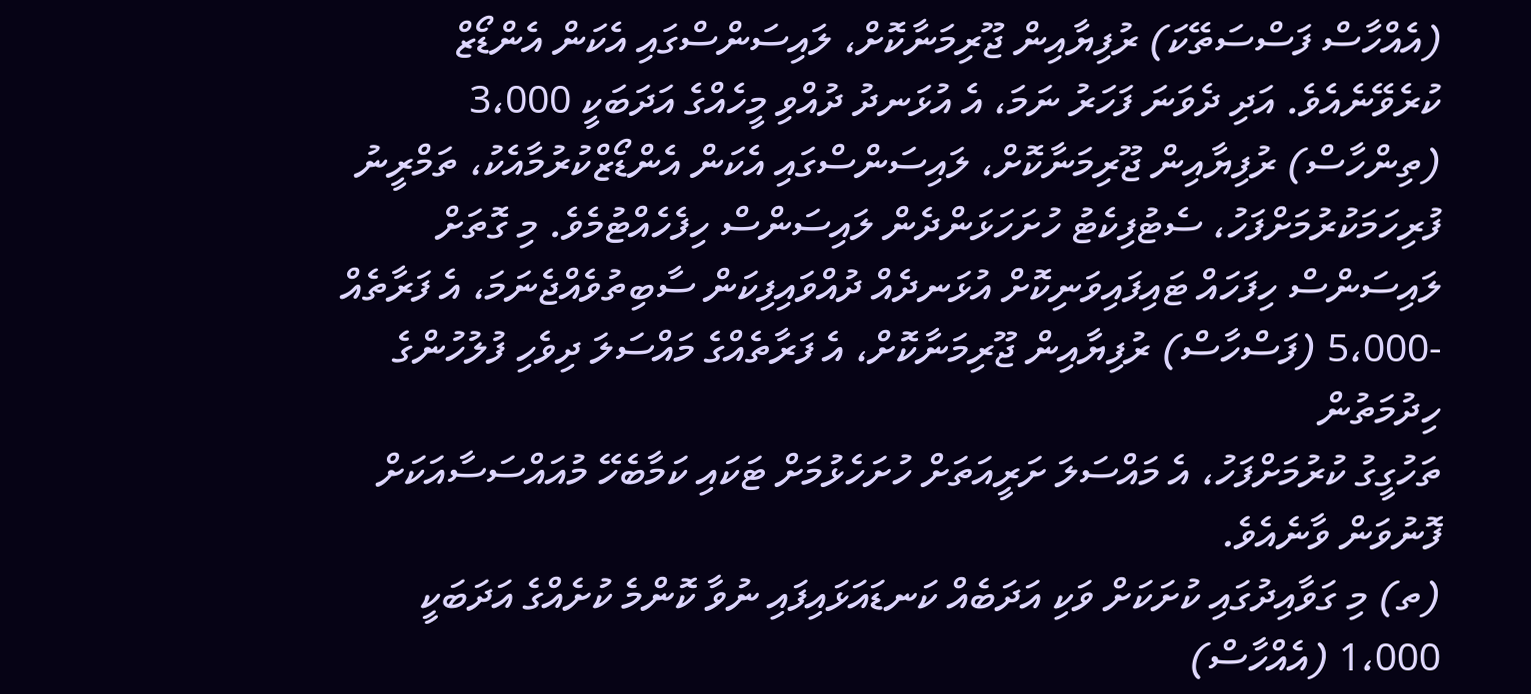(އެއްހާސް ފަސްސަތޭކަ) ރުފިޔާއިން ޖޫރިމަނާކޮށް، ލައިސަންސްގައި އެކަން އެންޑޯޒް ކުރެވޭނެއެވެ. އަދި ދެވަނަ ފަހަރު ނަމަ، އެ އުޅަނދު ދުއްވި މީހެއްގެ އަދަބަކީ 3،000 (ތިންހާސް) ރުފިޔާއިން ޖޫރިމަނާކޮށް، ލައިސަންސްގައި އެކަން އެންޑޯޒްކުރުމާއެކު، ތަމްރީނު ފުރިހަމަކުރުމަށްފަހު، ސެޓުފިކެޓު ހުށަހަޅަންދެން ލައިސަންސް ހިފެހެއްޓުމެވެ. މި ގޮތަށް ލައިސަންސް ހިފަހައް ޓައިފައިވަނިކޮށް އުޅަނދެއް ދުއްވައިފިކަން ސާބިތުވެއްޖެނަމަ، އެ ފަރާތެއް -5،000 (ފަސްހާސް) ރުފިޔާއިން ޖޫރިމަނާކޮށް، އެ ފަރާތެއްގެ މައްސަލަ ދިވެހި ފުލުހުންގެ ހިދުމަތުން
ތަހުގީގު ކުރުމަށްފަހު، އެ މައްސަލަ ށަރީއަތަށް ހުށަހެޅުމަށް ޓަކައި ކަމާބެހޭ މުއައްސަސާއަކަށް ފޮނުވަން ވާނެއެވެ.
(ތ) މި ގަވާއިދުގައި ކުށަކަށް ވަކި އަދަބެއް ކަނޑައަޅައިފައި ނުވާ ކޮންމެ ކުށެއްގެ އަދަބަކީ 1،000 (އެއްހާސް)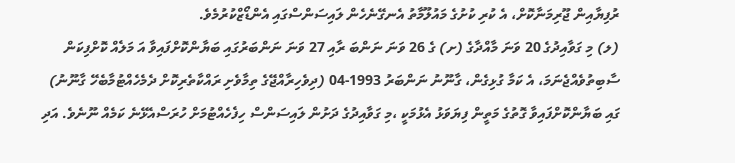ރުފިޔާއިން ޖޫރިމަނާކޮށް، އެ ކުރި ކުށުގެ މައުލޫމާތު އެނގޭނެހެން ލައިސަންސްގައި އެންޑޯޒްކުރުމެވެ.
(ލ) މި ގަވާއިދުގެ 20 ވަނަ މާއްދާގެ (ށ) ގެ 26 ވަނަ ނަންބަ ރާއި 27 ވަނަ ނަންބަރުގައި ބަޔާންކޮށްފައިވާ އަ މަލެއް ކޮށްފިކަން ސާބިތުވެއްޖެނަމަ، އެ ކަމާ ގުޅިގެން، ގާނޫނު ނަންބަރު 1993-04 (ދިވެހިރާއްޖޭގެ ތިމާވެށި ރައްކާތެރިކޮށް ދެމެހެއްޓުމާބެހޭ ގާނޫނު) ގައި ބަޔާންކޮށްފައިވާ ގޮތުގެ މަތީން ފިޔަވަޅު އެޅުމަކީ ،މި ގަވާއިދުގެ ދަށުން ލައިސަންސް ހިފެހެއްޓުމަށް ހުރަސްއެޅޭނެ ކަމެއް ނޫނެވެ. އަދި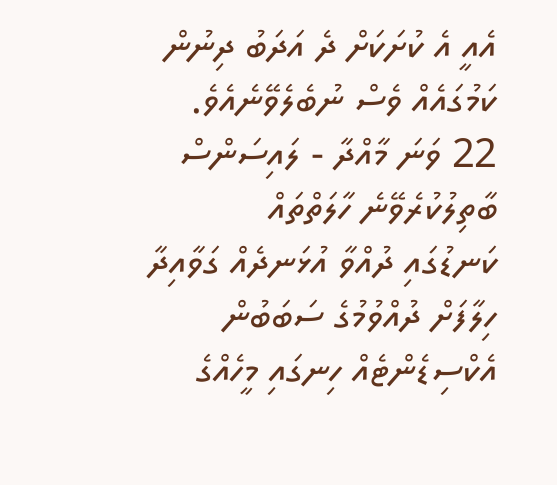އެއީ އެ ކުށަކަށް ދެ އަދަބު ދިނުން ކަމުގައެއް ވެސް ނުބެލެވޭނެއެވެ.
22 ވަނަ މާއްދާ - ލައިސަންސް ބާތިލުކުރެވޭނެ ހާލަތްތައް
ކަނޑުގައި ދުއްވާ އުޅަނދެއް ގަވާއިދާ ހިލާފަށް ދުއްވުމުގެ ސަބަބުން އެކްސިޑެންޓެއް ހިނގައި މީހެއްގެ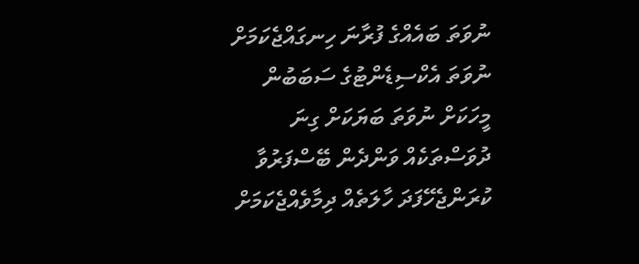ނުވަތަ ބައެއްގެ ފުރާނަ ހިނގައްޖެކަމަށް ނުވަތަ އެކްސިޑެންޓުގެ ސަބަބުން މީހަކަށް ނުވަތަ ބަޔަކަށް ގިނަ ދުވަސްތަކެއް ވަންދެން ބޭސްފަރުވާ ކުރަންޖެހޭފަދަ ހާލަތެއް ދިމާވެއްޖެކަމަށް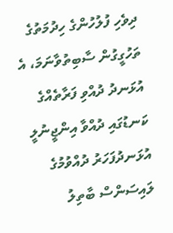ދިވެހި ފުލުހުންގެ ހިދުމަތުގެ ތަހުގީގުން ސާބިތުވާނަމަ، އެ އުޅަނދު ދުއްވި ފަރާތެއްގެ ކަނޑުގައި ދުއްވާ އިންޖީނުލީ އުޅަނދުފަހަރު ދުއްވުމުގެ ލައިސަންސް ބާތިލު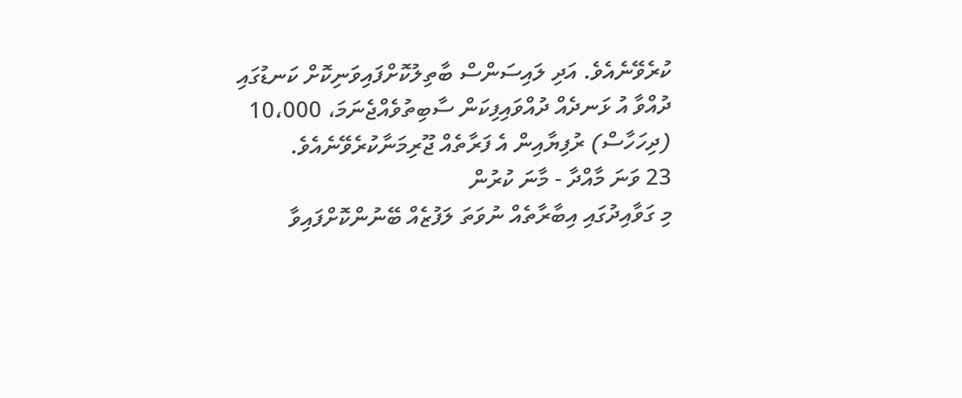ކުރެވޭނެއެވެ. އަދި ލައިސަންސް ބާތިލުކޮށްފައިވަނިކޮށް ކަނޑުގައި ދުއްވާ އު ޅަނދެއް ދުއްވައިފިކަން ސާބިތުވެއްޖެނަމަ، 10،000 (ދިހަހާސް) ރުފިޔާއިން އެ ފަރާތެއް ޖޫރިމަނާކުރެވޭނެއެވެ.
23 ވަނަ މާއްދާ - މާނަ ކުރުން
މި ގަވާއިދުގައި އިބާރާތެއް ނުވަތަ ލަފުޒެއް ބޭނުންކޮށްފައިވާ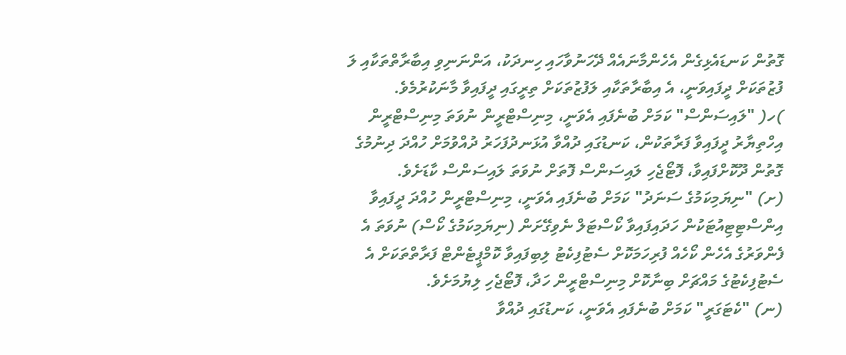ގޮތުން ކަނޑައެޅިގެން އެހެންމާނައެއް ދޭހަނުވާހައި ހިނދަކު، އަންނަނިވި އިބާރާތްތަކާއި ލަ ފުޒުތަކަށް ދީފައިވަނީ، އެ އިބާރާތަކާއި ލަފުޒުތަކަށް ތިރީގައި ދީފައިވާ މާނަކުރުމެވެ.
)ހ( "ލައިސަންސް" ކަމަށް ބުނެފައި އެވަނީ، މިނިސްޓްރީން ނުވަތަ މިނިސްޓްރީން އިހްތިޔާރު ދީފައިވާ ފަރާތަކުން، ކަނޑުގައި ދުއްވާ އުޅަނދުފަހަރު ދުއްވުމަށް ހުއްދަ ދިނުމުގެ ގޮތުން ދޫކޮށްފައިވާ، ފޮޓޯޖެހި ލައިސަންސް ފޮތަށް ނުވަތަ ލައިސަންސް ކާޑަށެވެ.
(ށ) "ނިޔަމިކަމުގެ ސަނަދު" ކަމަށް ބުނެފައި އެވަނީ، މިނިސްޓްރީން ހުއްދަ ދީފައިވާ އިންސްޓިޓިއުޓަކުން ހަދައިފައިވާ ކޯސްޓަލް ނެވިގޭށަން (ނިޔަމިކަމުގެ ކޯސް) ނުވަތަ އެ ފެންވަރުގެ އެހެން ކޯހެއް ފުރިހަމަކޮށް ސެޓުފިކެޓު ލިބިފައިވާ ކޮމްޕީޓެންޓް ފަރާތްތަކަށް އެ ސެޓުފިކެޓުގެ މައްޗަށް ބިނާކޮށް މިނިސްޓްރީން ހަދާ، ފޮޓޯޖެހި ލިޔުމަށެވެ.
(ނ) "ކެޓަގަރީ" ކަމަށް ބުނެފައި އެވަނީ، ކަނޑުގައި ދުއްވާ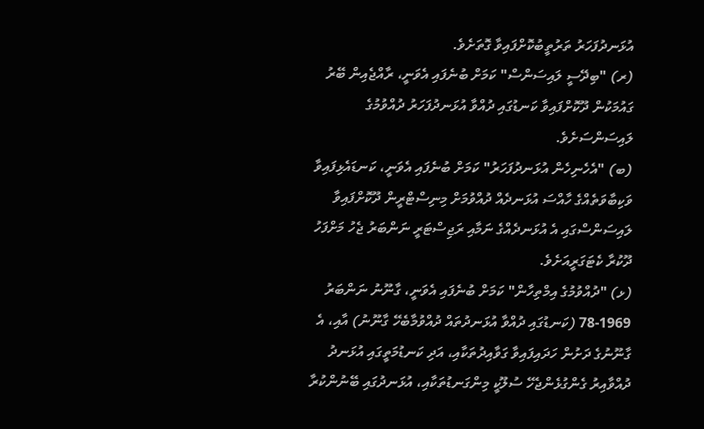އުޅަނދުފަހަރު ތަރުތީބުކޮށްފައިވާ ގޮތަށެވެ.
(ރ) "ބިދޭސީ ލައިސަންސް" ކަމަށް ބުނެފައި އެވަނީ، ރާއްޖެއިން ބޭރު ގައުމަކުން ދޫކޮށްފައިވާ ކަނޑުގައި ދުއްވާ އުޅަނދުފަހަރު ދުއްވުމުގެ ލައިސަންސަށެވެ.
(ބ) "އެހެނިހެން އުޅަނދުފަހަރު" ކަމަށް ބުނެފައި އެވަނީ، ކަނޑައެޅިފައިވާ ވަކިބާވަތެއްގެ ހާއްސަ އުޅަނދެއް ދުއްވުމަށް މިނިސްޓްރީން ދޫކޮށްފައިވާ ލައިސަންސްގައި އެ އުޅަނދެއްގެ ނަމާއި ރަޖިސްޓަރީ ނަންބަރު ޖެހު މަށްފަހު ދޫކުރާ ކެޓަގަރީއަށެވެ.
(ޅ) "ދުއްވުމުގެ އިމްތިހާން" ކަމަށް ބުނެފައި އެވަނީ، ގާނޫނު ނަންބަރު 1969-78 (ކަނޑުގައި ދުއްވާ އުޅަނދުތައް ދުއްވުމާބެހޭ ގާނޫނު) އާއި، އެ ގާނޫނުގެ ދަށުން ހަދައިފައިވާ ގަވާއިދުތަކާއި، އަދި ކަނޑުމަތީގައި އުޅަނދު ދުއްވާއިރު ގެންގުޅެންޖެހޭ ސުލޫކީ މިންގަނޑުތަކާއި، އުޅަނދުގައި ބޭނުންކުރާ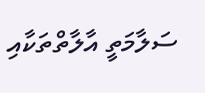ސަލާމަތީ އާލާތްތަކާއި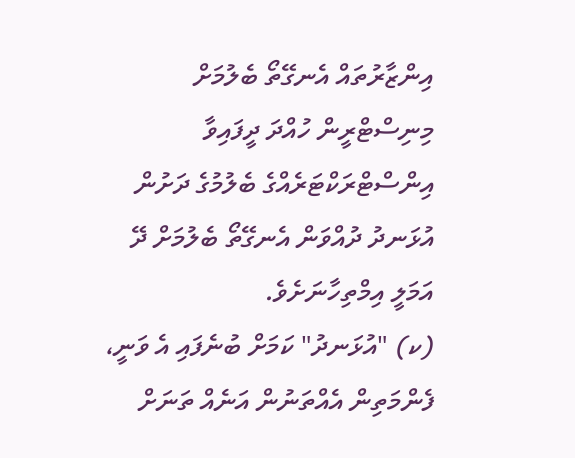އިންޒާރުތައް އެނގޭތޯ ބެލުމަށް މިނިސްޓްރީން ހުއްދަ ދީފައިވާ އިންސްޓްރަކްޓަރެއްގެ ބެލުމުގެ ދަށުން އުޅަނދު ދުއްވަން އެނގޭތޯ ބެލުމަށް ދޭ އަމަލީ އިމްތިހާނަށެވެ.
(ކ) "އުޅަނދު" ކަމަށް ބުނެފައި އެ ވަނީ، ފެންމަތިން އެއްތަނުން އަނެއް ތަނަށް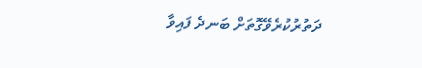ދަތުރުކުރެވޭގޮތަށް ބަނދެ ފައިވާ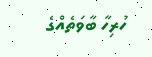ހުރިހާ ބާވަތެއްގެ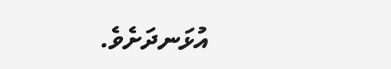އުޅަނދަށެވެ.